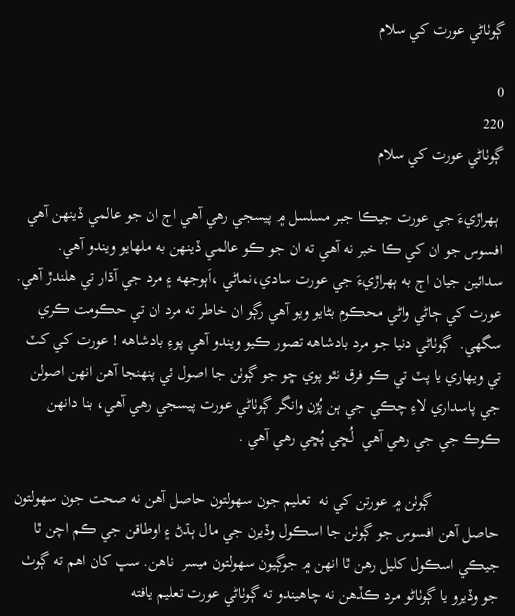ڳوٺاڻي عورت کي سلام

0
220
ڳوٺاڻي عورت کي سلام

 ٻهراڙيءَ جي عورت جيڪا جبر مسلسل ۾ پيسجي رهي آهي اڄ ان جو عالمي ڏينهن آهي افسوس جو ان کي ڪا خبر نه آهي ته ان جو ڪو عالمي ڏينهن به ملهايو ويندو آهي. سدائين جيان اڄ به ٻهراڙيءَ جي عورت سادي،نماڻي ،اَٻوجھه ۽ مرد جي آڌار تي هلندڙ آهي.  عورت کي ڄاڻي واڻي محڪوم بڻايو ويو آهي رڳو ان خاطر ته مرد ان تي حڪومت ڪري سگهي.  ڳوٺاڻي دنيا جو مرد بادشاهه تصور ڪيو ويندو آهي پوءِ بادشاهه ! عورت کي کٽ تي ويهاري يا پٽ تي ڪو فرق نٿو پوي ڇو جو ڳوٺن جا اصول ئي پنهنجا آهن انهن اصولن جي پاسداري لاءِ چڪي جي ٻن پُڙن وانگر ڳوٺاڻي عورت پيسجي رهي آهي، بنا دانهن ڪوڪ جي جي رهي آهي  لُڇي پُڇي رهي آهي .

                 ڳوٺن ۾ عورتن کي نه  تعليم جون سهولتون حاصل آهن نه صحت جون سهولتون حاصل آهن افسوس جو ڳوٺن جا اسڪول وڏيرن جي مال ٻڌڻ ۽ اوطاقن جي ڪم اچن ٿا جيڪي اسڪول کليل رهن ٿا انهن ۾ جوڳيون سهولتون ميسر  ناهن. سڀ کان اهم ته ڳوٺ جو وڏيرو يا ڳوٺاڻو مرد ڪڏهن نه چاهيندو ته ڳوٺاڻي عورت تعليم يافته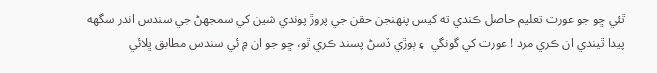ٿئي ڇو جو عورت تعليم حاصل ڪندي ته کيس پنهنجن حقن جي پروڙ پوندي شين کي سمجهڻ جي سندس اندر سگھه پيدا ٿيندي ان ڪري مرد ! عورت کي گونگي  ۽ ٻوڙي ڏسڻ پسند ڪري ٿو، ڇو جو ان ۾ ئي سندس مطابق ڀلائي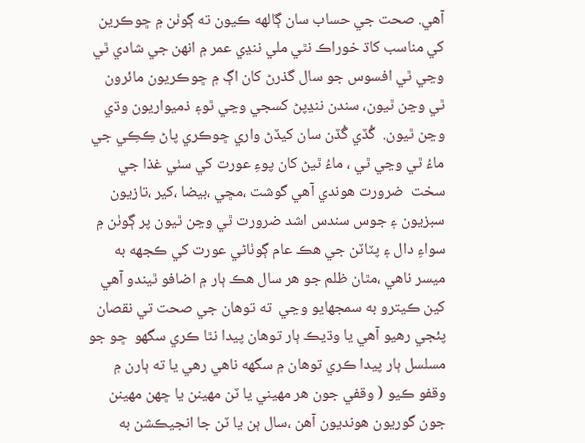آهي. صحت جي حساب سان ڳالهه ڪيون ته ڳوٺن ۾ ڇوڪرين کي مناسب کاڌ خوراڪ نٿي ملي ننڍي عمر ۾ انهن جي شادي ٿي وڃي ٿي افسوس جو سال گذرڻ کان اڳ ۾ ڇوڪريون مائرون ٿي وڃن ٿيون، سندن ننڍپڻ کسجي وڃي ٿو۽ ذميواريون وڌي وڃن ٿيون.  گُڏي گُڏن سان کيڏڻ واري ڇوڪري پاڻ ڪِڪِي جي ماءُ ٿي وڃي ٿي ، ماءُ ٿيڻ کان پوءِ عورت کي سٺي غذا جي سخت  ضرورت هوندي آهي گوشت ،مڇي ،بيضا ،کير ،تازيون سبزيون ۽ جوس سندس اشد ضرورت ٿي وڃن ٿيون پر ڳوٺن ۾ سواءِ دال ۽ پٽاٽن جي هڪ عام ڳوٺاڻي عورت کي ڪجهه به ميسر ناهي ،مٿان ظلم جو هر سال هڪ ٻار ۾ اضافو ٿيندو آهي کين ڪيترو به سمجهايو وڃي  ته توهان جي صحت تي نقصان پئجي رهيو آهي يا وڌيڪ ٻار توهان پيدا نٿا ڪري سگهو  ڇو جو مسلسل ٻار پيدا ڪري توهان ۾ سگھه ناهي رهي يا ته ٻارن ۾ وقفو ڪيو ( وقفي جون هر مهيني يا ٽن مهينن يا ڇهن مهينن جون گوريون هونديون آهن ،سال ٻن يا ٽن جا انجيڪشن به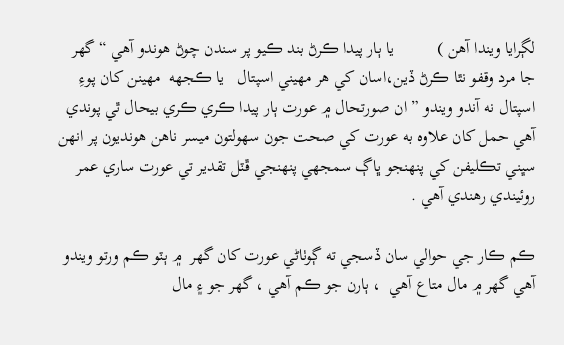لڳرايا ويندا آهن )          يا ٻار پيدا ڪرڻ بند ڪيو پر سندن چوڻ هوندو آهي “ گهر جا مرد وقفو نٿا ڪرڻ ڏين،اسان کي هر مهيني اسپتال   يا ڪجھه  مهينن کان پوءِ اسپتال نه آندو ويندو ” ان صورتحال ۾ عورت ٻار پيدا ڪري ڪري بيحال ٿي پوندي آهي حمل کان علاوه به عورت کي صحت جون سهولتون ميسر ناهن هونديون پر انهن سڀني تڪليفن کي پنهنجو ڀاڳ سمجهي پنهنجي ڦٽل تقدير تي عورت ساري عمر روئيندي رهندي آهي .

ڪم ڪار جي حوالي سان ڏسجي ته ڳوٺاڻي عورت کان گھر  ۾ ٻٽو ڪم ورتو ويندو آهي گھر ۾ مال متاع آهي  ، ٻارن جو ڪم آهي ، گهر جو ۽ مال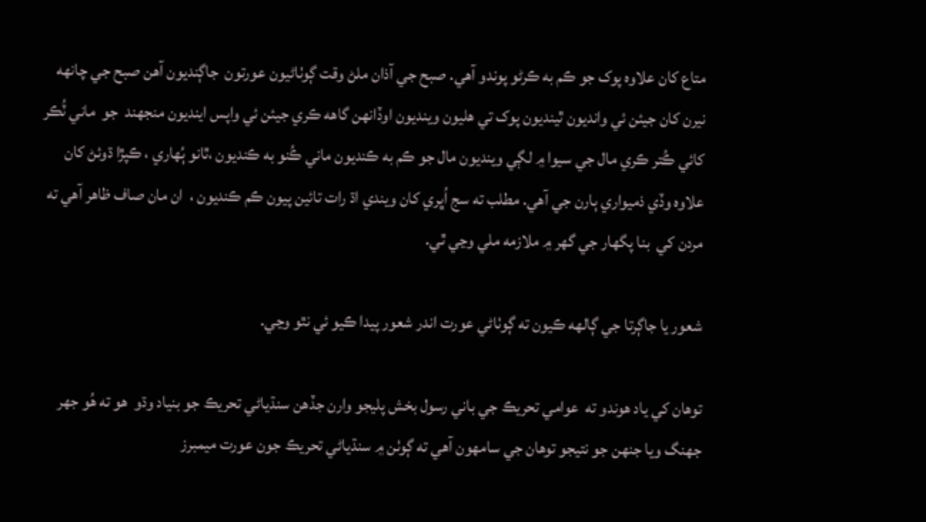متاع کان علاوه پوک جو ڪم به ڪرڻو پوندو آهي. صبح جي آذان ملڻ وقت ڳوٺاڻيون عورتون  جاڳنديون آهن صبح جي چانھه  نيرن کان جيئن ئي وانديون ٿينديون پوک تي هليون وينديون اوڏانھن گاهه ڪري جيئن ئي واپس اينديون منجهند  جو  ماني ٽُڪر کائي ڪُتر ڪري مال جي سيوا ۾ لڳي وينديون مال جو ڪم به ڪنديون ماني ڪُنو به ڪنديون ،ٿانو ٻُھاري ، ڪپڙا ڌوئڻ کان علاوه وڏي ذميواري ٻارن جي آهي. مطلب ته سج اُڀري کان ويندي اڌ رات تائين پيون ڪم ڪنديون ،  ان مان صاف ظاهر آهي ته مردن کي  بنا پگهار جي گهر ۾ ملازمه ملي وڃي ٿي.

شعور يا جاڳرتا جي ڳالهه ڪيون ته ڳوٺاڻي عورت اندر شعور پيدا ڪيو ئي نٿو وڃي.

توهان کي ياد هوندو ته  عوامي تحريڪ جي باني رسول بخش پليجو وارن جڏهن سنڌياڻي تحريڪ جو بنياد وڌو  هو ته هُو جهر جهنگ ويا جنهن جو نتيجو توهان جي سامهون آهي ته ڳوٺن ۾ سنڌياڻي تحريڪ جون عورت ميمبرز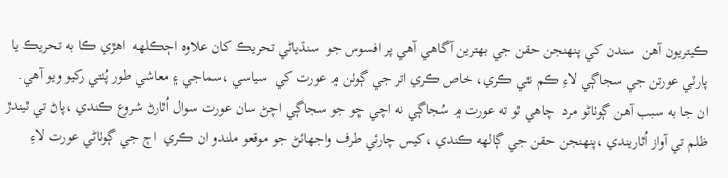ڪيتريون آهن  سندن کي پنهنجن حقن جي بهترين آگاهي آهي پر افسوس جو  سنڌياڻي تحريڪ کان علاوه اڄڪلھه  اهڙي ڪا به تحريڪ يا پارٽي عورتن جي سجاڳي لاءِ ڪم نٿي ڪري، خاص ڪري اتر جي ڳوٺن ۾ عورت کي  سياسي ،سماجي ۽ معاشي طور پُٺتي رکيو ويو آهي.  ان جا به سبب آهن ڳوٺاڻو مرد  چاهي ٿو ته عورت ۾ سُجاڳي نه اچي ڇو جو سجاڳي اچڻ سان عورت سوال اُٿارڻ شروع ڪندي ،پاڻ تي ٿيندڙ ظلم تي آواز اُٿاريندي ،پنهنجن حقن جي ڳالهه ڪندي ،کيس چارئي طرف واجھائڻ جو موقعو ملندو ان ڪري  اڄ جي ڳوٺاڻي عورت لاءِ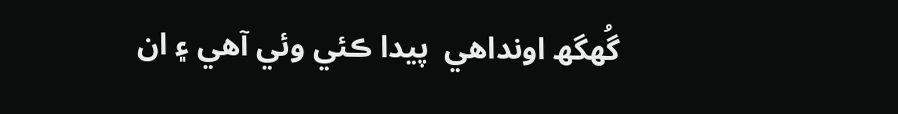گُھگھ اونداهي  پيدا ڪئي وئي آهي ۽ ان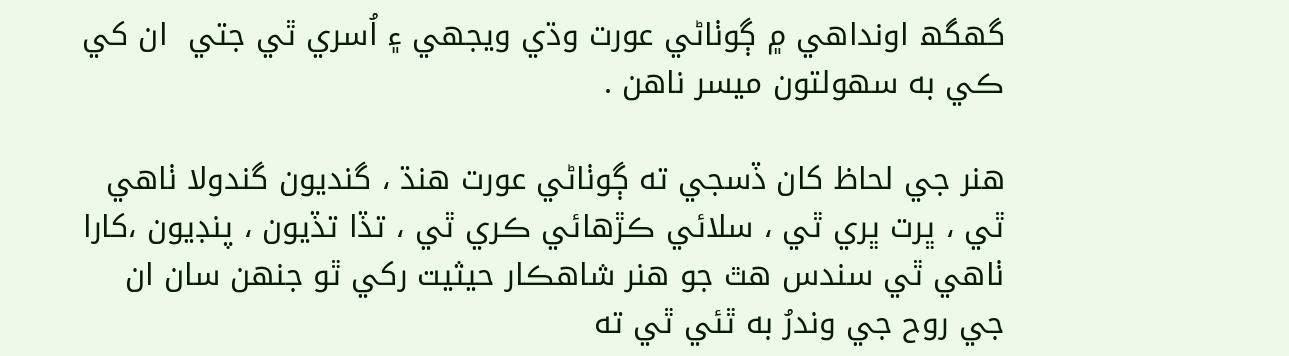گھگھ اونداهي ۾ ڳوٺاڻي عورت وڌي ويجهي ۽ اُسري ٿي جتي  ان کي ڪي به سهولتون ميسر ناهن .

هنر جي لحاظ کان ڏسجي ته ڳوٺاڻي عورت هنڌ ، گنديون گندولا ٺاهي ٿي ، ڀرت ڀري ٿي ، سلائي ڪڙهائي ڪري ٿي ، تڏا تڏيون ، پنڊيون ،کارا ٺاهي ٿي سندس هٿ جو هنر شاهڪار حيثيت رکي ٿو جنهن سان ان جي روح جي وندرُ به ٿئي ٿي ته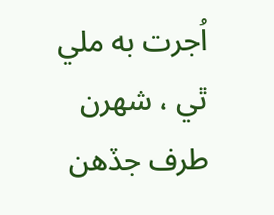اُجرت به ملي ٿي ، شهرن طرف جڏهن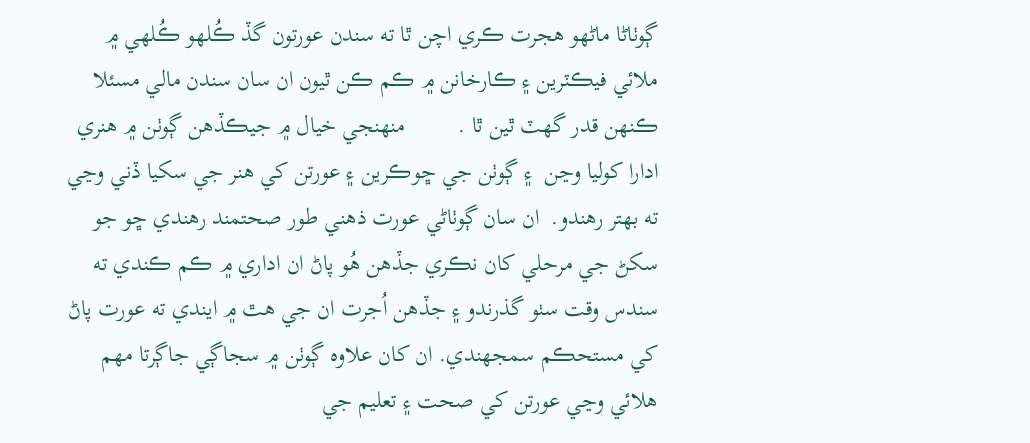ڳوٺاڻا ماڻهو هجرت ڪري اچن ٿا ته سندن عورتون گڏ ڪُلھو ڪُلھي ۾ ملائي فيڪٽرين ۽ ڪارخانن ۾ ڪم ڪن ٿيون ان سان سندن مالي مسئلا ڪنھن قدر گهٽ ٿين ٿا .         منهنجي خيال ۾ جيڪڏهن ڳوٺن ۾ هنري ادارا کوليا وڃن  ۽ ڳوٺن جي ڇوڪرين ۽ عورتن کي هنر جي سکيا ڏني وڃي ته بهتر رهندو.  ان سان ڳوٺاڻي عورت ذهني طور صحتمند رهندي ڇو جو سکڻ جي مرحلي کان نڪري جڏهن هُو پاڻ ان اداري ۾ ڪم ڪندي ته سندس وقت سٺو گذرندو ۽ جڏهن اُجرت ان جي هٿ ۾ ايندي ته عورت پاڻ کي مستحڪم سمجهندي. ان کان علاوه ڳوٺن ۾ سجاڳي جاڳرتا مهم ھلائي وڃي عورتن کي صحت ۽ تعليم جي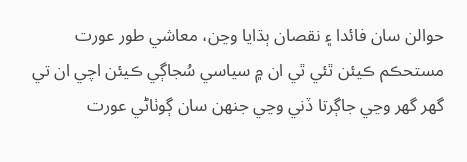حوالن سان فائدا ۽ نقصان ٻڌايا وڃن، معاشي طور عورت مستحڪم ڪيئن ٿئي ٿي ان ۾ سياسي سُجاڳي ڪيئن اچي ان تي گهر گهر وڃي جاڳرتا ڏني وڃي جنهن سان ڳوٺاڻي عورت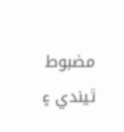مضبوط ٿيندي ۽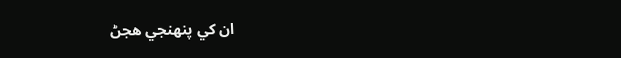ان کي پنهنجي هجڻ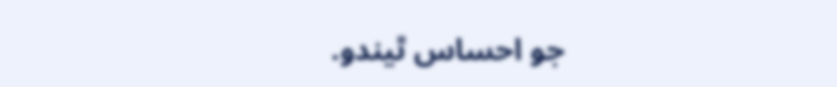جو احساس ٿيندو.